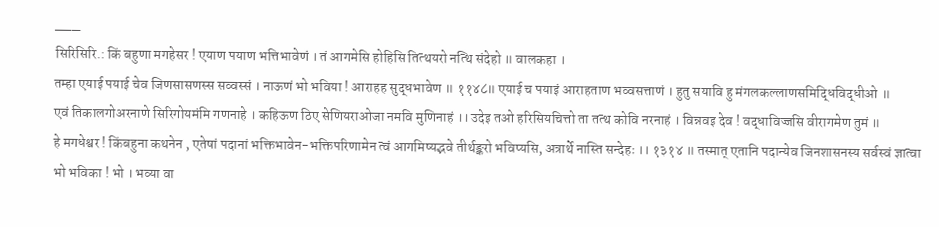___
सिरिसिरि.: किं बहुणा मगहेसर ! एयाण पयाण भत्तिभावेणं । तं आगमेसि होहिसि तित्थयरो नत्थि संदेहो ॥ वालकहा ।
तम्हा एयाई पयाई चेव जिणसासणस्स सव्वस्सं । नाऊणं भो भविया ! आराहह सुद्धभावेण ॥ ११४८॥ एयाई च पयाइं आराहताण भव्वसत्ताणं । हुतु सयावि हु मंगलकल्लाणसमिद्धिविद्धीओ ॥
एवं तिकालगोअरनाणे सिरिगोयमंमि गणनाहे । कहिऊण ठिए सेणियराओजा नमवि मुणिनाहं ।। उदेइ तओ हरिसियचित्तो ता तत्थ कोवि नरनाहं । विन्नवइ देव ! वद्धाविज्जसि वीरागमेण तुमं ॥
हे मगधेश्वर ! किंबहुना कथनेन , एतेषां पदानां भक्तिभावेन-भक्तिपरिणामेन त्वं आगमिष्यद्भवे तीर्थङ्करो भविप्यसि, अत्रार्थे नास्ति सन्देहः ।। १३१४ ॥ तस्मात् एतानि पदान्येव जिनशासनस्य सर्वस्वं ज्ञात्वा भो भविका ! भो । भव्या वा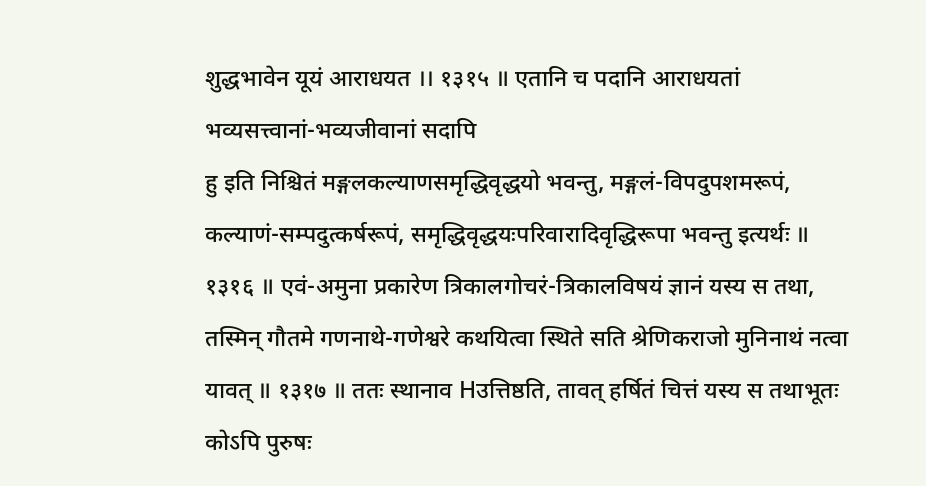शुद्धभावेन यूयं आराधयत ।। १३१५ ॥ एतानि च पदानि आराधयतां भव्यसत्त्वानां-भव्यजीवानां सदापि
हु इति निश्चितं मङ्गलकल्याणसमृद्धिवृद्धयो भवन्तु, मङ्गलं-विपदुपशमरूपं, कल्याणं-सम्पदुत्कर्षरूपं, समृद्धिवृद्धयःपरिवारादिवृद्धिरूपा भवन्तु इत्यर्थः ॥ १३१६ ॥ एवं-अमुना प्रकारेण त्रिकालगोचरं-त्रिकालविषयं ज्ञानं यस्य स तथा,
तस्मिन् गौतमे गणनाथे-गणेश्वरे कथयित्वा स्थिते सति श्रेणिकराजो मुनिनाथं नत्वा यावत् ॥ १३१७ ॥ ततः स्थानाव Hउत्तिष्ठति, तावत् हर्षितं चित्तं यस्य स तथाभूतः कोऽपि पुरुषः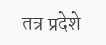तत्र प्रदेशे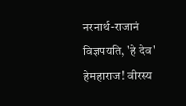नरनार्थ-राजानं विज्ञपयति, 'हे देव' हेमहाराज! वीरस्य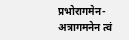प्रभोरागमेन-अत्रागमनेन त्वं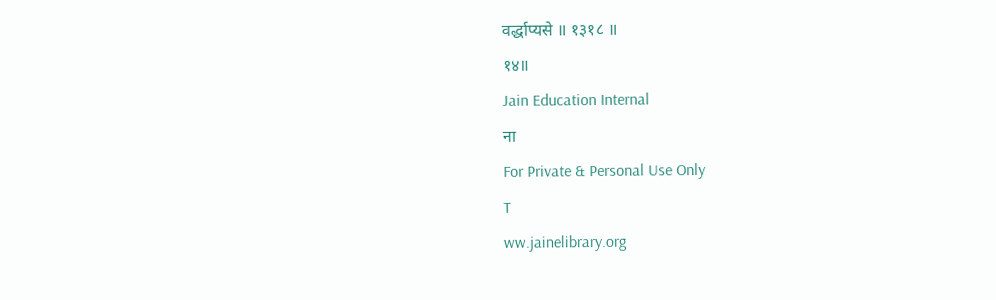वर्द्धाप्यसे ॥ १३१८ ॥
१४॥
Jain Education Internal
ना
For Private & Personal Use Only
T
ww.jainelibrary.org